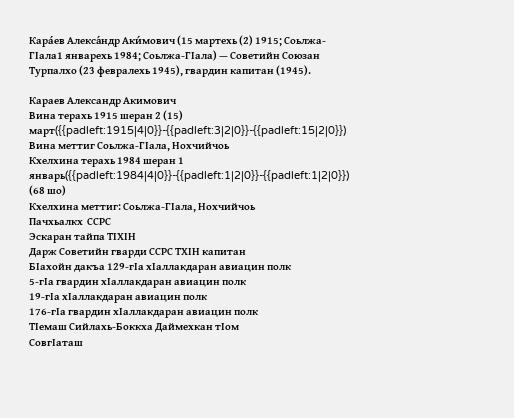Кара́ев Алекса́ндр Аки́мович (15 мартехь (2) 1915; Соьлжа-ГӀала1 январехь 1984; Соьлжа-ГӀала) — Советийн Союзан Турпалхо (23 февралехь 1945), гвардин капитан (1945).

Караев Александр Акимович
Вина терахь 1915 шеран 2 (15) март({{padleft:1915|4|0}}-{{padleft:3|2|0}}-{{padleft:15|2|0}})
Вина меттиг Соьлжа-ГӀала, Нохчийчоь
Кхелхина терахь 1984 шеран 1 январь({{padleft:1984|4|0}}-{{padleft:1|2|0}}-{{padleft:1|2|0}}) (68 шо)
Кхелхина меттиг: Соьлжа-ГӀала, Нохчийчоь
Пачхьалкх  ССРС
Эскаран тайпа ТӀХӀН
Дарж Советийн гварди ССРС ТХӀН капитан
БӀахойн дакъа 129-гӀа хӀаллакдаран авиацин полк
5-гӀа гвардин хӀаллакдаран авиацин полк
19-гӀа хӀаллакдаран авиацин полк
176-гӀа гвардин хӀаллакдаран авиацин полк
ТӀемаш Сийлахь-Боккха Даймехкан тӀом
СовгӀаташ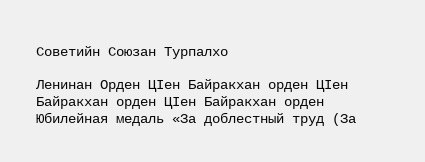Советийн Союзан Турпалхо

Ленинан Орден ЦӀен Байракхан орден ЦӀен Байракхан орден ЦӀен Байракхан орден
Юбилейная медаль «За доблестный труд (За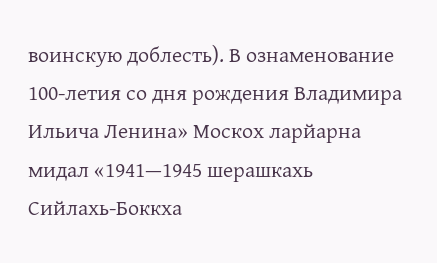воинскую доблесть). В ознаменование 100-летия со дня рождения Владимира Ильича Ленина» Москох ларйарна мидал «1941—1945 шерашкахь Сийлахь-Боккха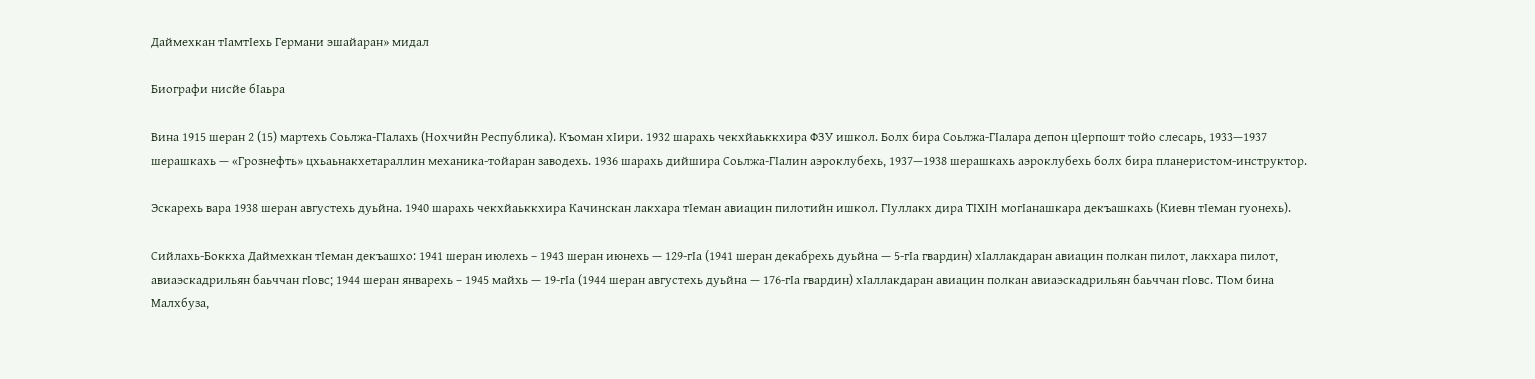Даймехкан тӀамтӀехь Германи эшайаран» мидал

Биографи нисйе бӀаьра

Вина 1915 шеран 2 (15) мартехь Соьлжа-ГӀалахь (Нохчийн Республика). Къоман хӀири. 1932 шарахь чекхйаьккхира ФЗУ ишкол. Болх бира Соьлжа-ГӀалара депон цӀерпошт тойо слесарь, 1933—1937 шерашкахь — «Грознефть» цхьаьнакхетараллин механика-тойаран заводехь. 1936 шарахь дийшира Соьлжа-ГӀалин аэроклубехь, 1937—1938 шерашкахь аэроклубехь болх бира планеристом-инструктор.

Эскарехь вара 1938 шеран августехь дуьйна. 1940 шарахь чекхйаьккхира Качинскан лакхара тӀеман авиацин пилотийн ишкол. ГӀуллакх дира ТӀХӀН могӀанашкара декъашкахь (Киевн тӀеман гуонехь).

Сийлахь-Боккха Даймехкан тӀеман декъашхо: 1941 шеран июлехь – 1943 шеран июнехь — 129-гӀа (1941 шеран декабрехь дуьйна — 5-гӀа гвардин) хӀаллакдаран авиацин полкан пилот, лакхара пилот, авиаэскадрильян баьччан гӀовс; 1944 шеран январехь – 1945 майхь — 19-гӀа (1944 шеран августехь дуьйна — 176-гӀа гвардин) хӀаллакдаран авиацин полкан авиаэскадрильян баьччан гӀовс. ТӀом бина Малхбуза,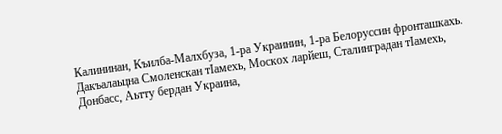Калининан, Къилба-Малхбуза, 1-ра Украинин, 1-ра Белоруссин фронташкахь. Дакъалаьцна Смоленскан тӀамехь, Москох ларйеш, Сталинградан тӀамехь, Донбасс, Аьтту бердан Украина,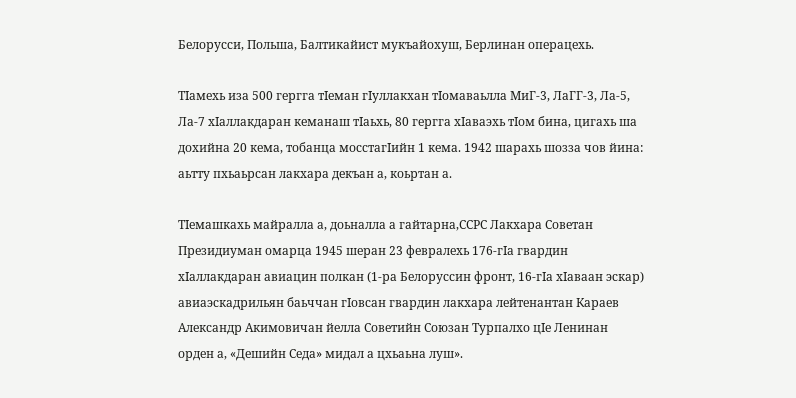Белорусси, Польша, Балтикайист мукъайохуш, Берлинан операцехь.

ТӀамехь иза 500 гергга тӀеман гӀуллакхан тӀомаваьлла МиГ-3, ЛаГГ-3, Ла-5, Ла-7 хӀаллакдаран кеманаш тӀаьхь, 80 гергга хӀаваэхь тӀом бина, цигахь ша дохийна 20 кема, тобанца мосстагӀийн 1 кема. 1942 шарахь шозза чов йина: аьтту пхьаьрсан лакхара декъан а, коьртан а.

ТӀемашкахь майралла а, доьналла а гайтарна,ССРС Лакхара Советан Президиуман омарца 1945 шеран 23 февралехь 176-гӀа гвардин хӀаллакдаран авиацин полкан (1-ра Белоруссин фронт, 16-гӀа хӀаваан эскар) авиаэскадрильян баьччан гӀовсан гвардин лакхара лейтенантан Караев Александр Акимовичан йелла Советийн Союзан Турпалхо цӀе Ленинан орден а, «Дешийн Седа» мидал а цхьаьна луш».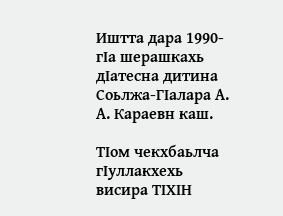Иштта дара 1990-гӀа шерашкахь дӀатесна дитина Соьлжа-ГӀалара А. А. Караевн каш.

ТӀом чекхбаьлча гӀуллакхехь висира ТӀХӀН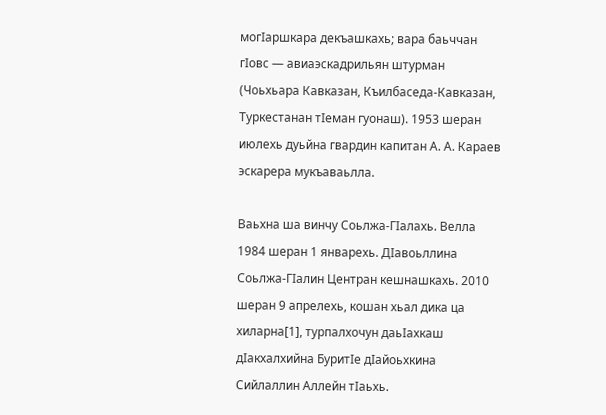могӀаршкара декъашкахь; вара баьччан гӀовс — авиаэскадрильян штурман (Чоьхьара Кавказан, Къилбаседа-Кавказан, Туркестанан тӀеман гуонаш). 1953 шеран июлехь дуьйна гвардин капитан А. А. Караев эскарера мукъаваьлла.

Ваьхна ша винчу Соьлжа-ГӀалахь. Велла 1984 шеран 1 январехь. ДӀавоьллина Соьлжа-ГӀалин Центран кешнашкахь. 2010 шеран 9 апрелехь, кошан хьал дика ца хиларна[1], турпалхочун даьӀахкаш дӀакхалхийна БуритӀе дӀайоьхкина Сийлаллин Аллейн тӀаьхь.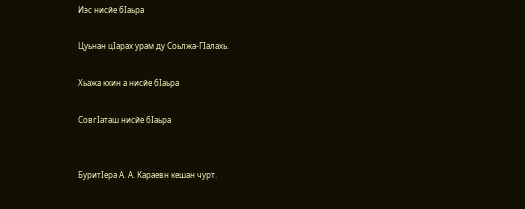Иэс нисйе бӀаьра

Цуьнан цӀарах урам ду Соьлжа-ГӀалахь.

Хьажа кхин а нисйе бӀаьра

СовгӀаташ нисйе бӀаьра


БуритӀера А. А. Караевн кешан чурт.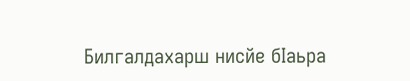Билгалдахарш нисйе бӀаьра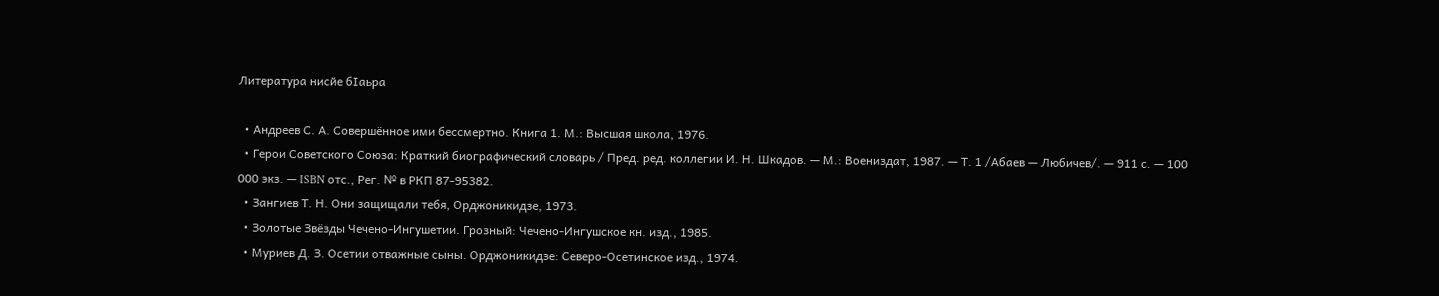Литература нисйе бӀаьра

  • Андреев С. А. Совершённое ими бессмертно. Книга 1. М.: Высшая школа, 1976.
  • Герои Советского Союза: Краткий биографический словарь / Пред. ред. коллегии И. Н. Шкадов. — М.: Воениздат, 1987. — Т. 1 /Абаев — Любичев/. — 911 с. — 100 000 экз. — ISBN отс., Рег. № в РКП 87-95382.
  • Зангиев Т. Н. Они защищали тебя, Орджоникидзе, 1973.
  • Золотые Звёзды Чечено-Ингушетии. Грозный: Чечено-Ингушское кн. изд., 1985.
  • Муриев Д. З. Осетии отважные сыны. Орджоникидзе: Северо-Осетинское изд., 1974.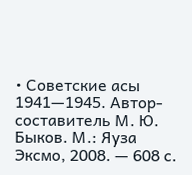• Советские асы 1941—1945. Автор-составитель М. Ю. Быков. М.: Яуза Эксмо, 2008. — 608 с.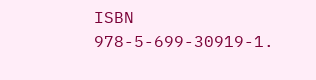ISBN 978-5-699-30919-1.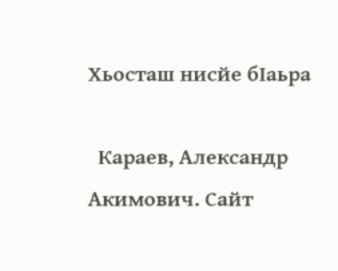Хьосташ нисйе бӀаьра

  Караев, Александр Акимович. Cайт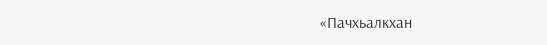«Пачхьалкхан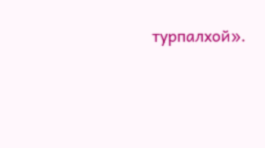турпалхой».